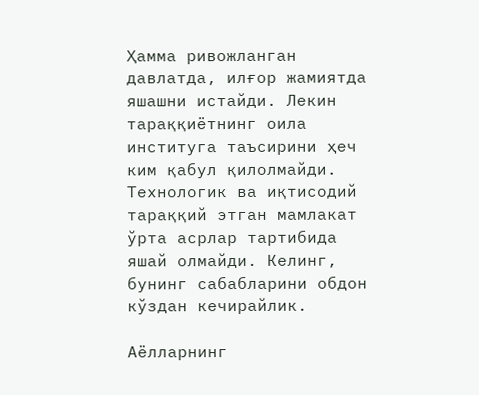Ҳамма ривожланган давлатда, илғор жамиятда яшашни истайди. Лекин тараққиётнинг оила институга таъсирини ҳеч ким қабул қилолмайди. Технологик ва иқтисодий тараққий этган мамлакат ўрта асрлар тартибида яшай олмайди. Келинг, бунинг сабабларини обдон кўздан кечирайлик.

Аёлларнинг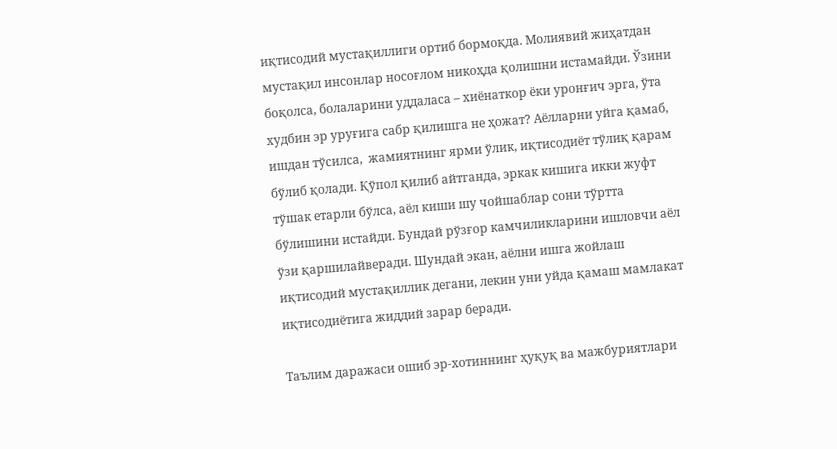иқтисодий мустақиллиги ортиб бормоқда. Молиявий жиҳатдан мустақил инсонлар носоғлом никоҳда қолишни истамайди. Ўзини боқолса, болаларини уддаласа – хиёнаткор ёки уронғич эрга, ўта худбин эр уруғига сабр қилишга не ҳожат? Аёлларни уйга қамаб, ишдан тўсилса,  жамиятнинг ярми ўлик, иқтисодиёт тўлиқ қарам бўлиб қолади. Қўпол қилиб айтганда, эркак кишига икки жуфт тўшак етарли бўлса, аёл киши шу чойшаблар сони тўртта бўлишини истайди. Бундай рўзғор камчиликларини ишловчи аёл ўзи қаршилайверади. Шундай экан, аёлни ишга жойлаш иқтисодий мустақиллик дегани, лекин уни уйда қамаш мамлакат иқтисодиётига жиддий зарар беради.

Таълим даражаси ошиб эр-хотиннинг ҳуқуқ ва мажбуриятлари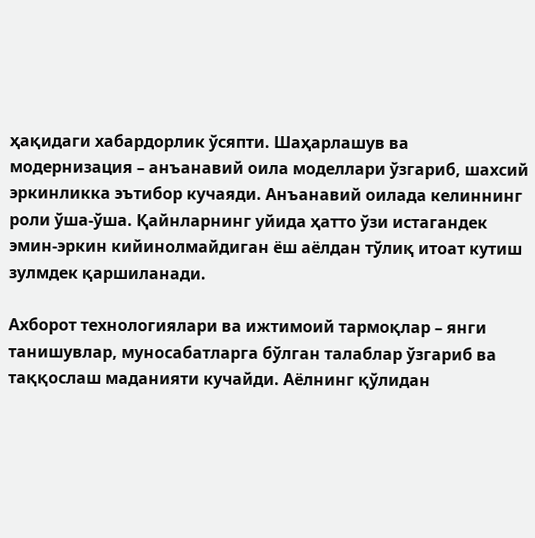ҳақидаги хабардорлик ўсяпти. Шаҳарлашув ва модернизация – анъанавий оила моделлари ўзгариб, шахсий эркинликка эътибор кучаяди. Анъанавий оилада келиннинг роли ўша-ўша. Қайнларнинг уйида ҳатто ўзи истагандек эмин-эркин кийинолмайдиган ёш аёлдан тўлиқ итоат кутиш зулмдек қаршиланади.

Ахборот технологиялари ва ижтимоий тармоқлар – янги танишувлар, муносабатларга бўлган талаблар ўзгариб ва таққослаш маданияти кучайди. Аёлнинг қўлидан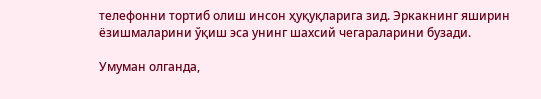телефонни тортиб олиш инсон ҳуқуқларига зид. Эркакнинг яширин ёзишмаларини ўқиш эса унинг шахсий чегараларини бузади.

Умуман олганда,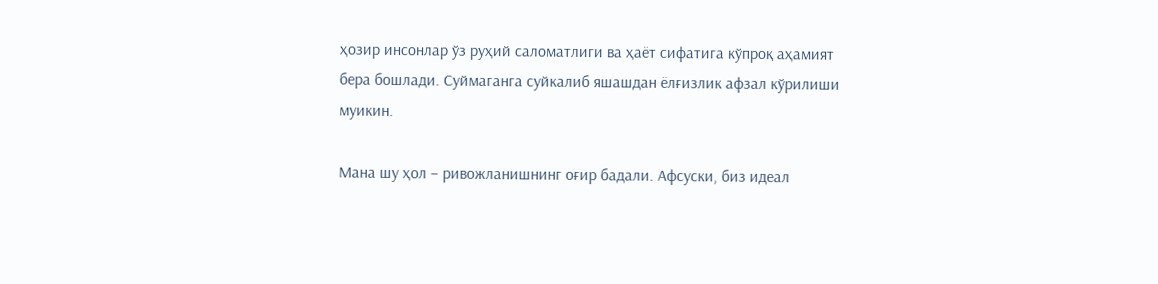ҳозир инсонлар ўз руҳий саломатлиги ва ҳаёт сифатига кўпроқ аҳамият бера бошлади. Суймаганга суйкалиб яшашдан ёлғизлик афзал кўрилиши муикин.

Мана шу ҳол – ривожланишнинг оғир бадали. Афсуски, биз идеал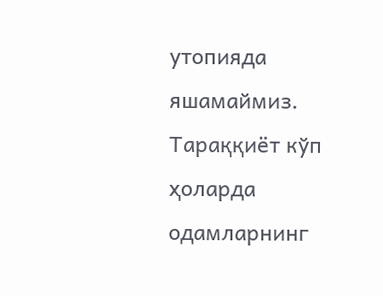утопияда яшамаймиз. Тараққиёт кўп ҳоларда одамларнинг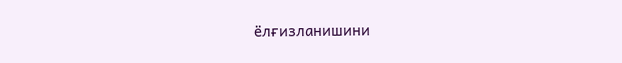ёлғизланишини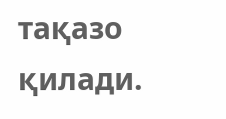тақазо қилади.